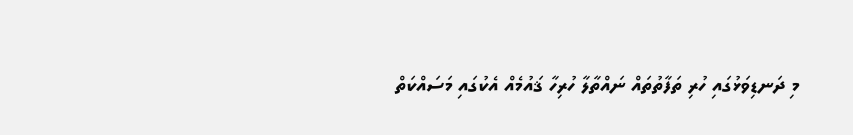މި ދަނޑިވަޅުގައި ހުރި ތަފާތުތައް ނައްތާލާ ހުރިހާ ޤައުމެއް އެކުގައި މަސައްކަތް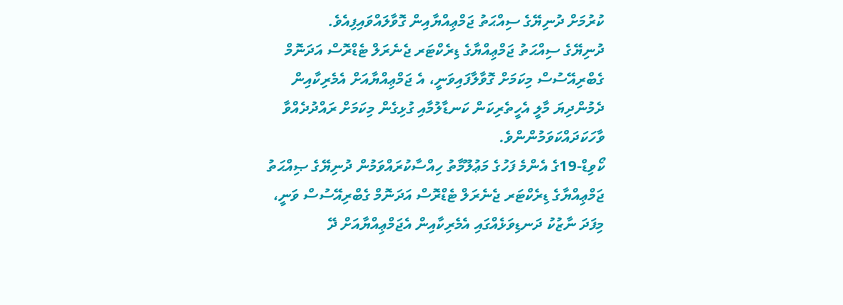ކުރުމަށް ދުނިޔޭގެ ސިއްޙަތު ޖަމްޢިއްޔާއިން ގޮވާލައްވައިފިއެވެ.
ދުނިޔޭގެ ސިއްޙަތު ޖަމްޢިއްޔާގެ ޑިރެކްޓަރ ޖެނެރަލް ޓެޑްރޮސް އަދަނޮމް ގެބްރިއޭސުސް މިކަމަށް ގޮވާލާފައިވަނީ، އެ ޖަމްޢިއްޔާއަށް އެމެރިކާއިން ދެމުންދިޔަ މާލީ އެހީތެރިކަން ކަނޑާލުމާއި ގުޅިގެން މިކަމަށް ރައްދުދެއްވާ ވާހަކަދައްކަވަމުންންވެ.
ކޯވިޑް-19ގެ އެންމެ ފަހުގެ މަޢުލޫމާތު ހިއްސާކުރައްވަމުން ދުނިޔޭގެ ޞިއްޙަތު ޖަމްޢިއްޔާގެ ޑިރެކްޓަރ ޖެނެރަލް ޓެޑްރޮސް އަދަނޮމް ގެބްރިއޭސުސް ވަނީ، މިފަދަ ނާޒުކު ދަނޑިވަޅެއްގައި އެމެރިކާއިން އެޖަމްޢިއްޔާއަށް ދޭ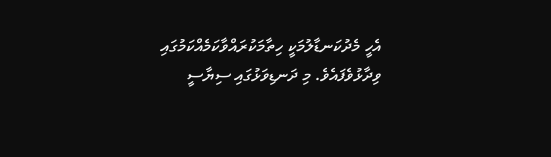އެހީ މެދުކަނޑާލުމަކީ ހިތާމަކުރައްވާކަމެއްކަމުގައި ވިދާޅުވެފައެވެ. މި ދަނޑިވަޅުގައި ސިޔާސީ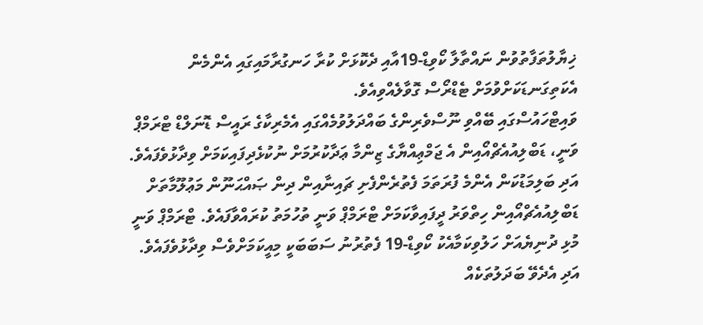ޚިޔާލުތަފާތުވުން ނައްތާލާ ކޯވިޑް-19އާއި ދެކޮޅަށް ކުރާ ހަނގުރާމައިގައި އެންމެން އެކަތިގަނޑަކަށްވުމަށް ޓެޑްރޯސް ގޮވާލެއްވިއެވެ.
ވައިޓްހައުސްގައި ބޭއްވި ނޫސްވެރިންގެ ބައްދަލުވުމެއްގައި އެމެރިކާގެ ރައީސް ޑޮނަލްޑް ޓްރަމްޕް ވަނީ، ޑަބްލިއުއެޗްއޯއިން އެ ޖަމްޢިއްޔާގެ ޒިންމާ ޢަދާކުރުމަށް ނުކުޅެދިފައިކަމަށް ވިދާޅުވެފައެވެ. އަދި ބަލިމަޑުކަން އެންމެ ފުރަތަމަ ފެތުރެންފެށި ޗައިނާއިން ދިން ޞައްޙަނޫން މަޢުލޫމާތަށް ޑަބްލިއުއެޗްއޯއިން ހިތްވަރު ދީފައިވާކަމަށް ޓްރަމްޕް ވަނީ ތުހުމަތު ކުރައްވާފައެވެ. ޓްރަމްޕް ވަނީ މުޅި ދުނިޔެއަށް ހަލުވިކަމާއެކު ކޯވިޑް-19 ފެތުރުނު ސަބަބަކީ މިއީކަމަށްވެސް ވިދާޅުވެފައެވެ. އަދި އެދެވޭ ބަދަލުތަކެއް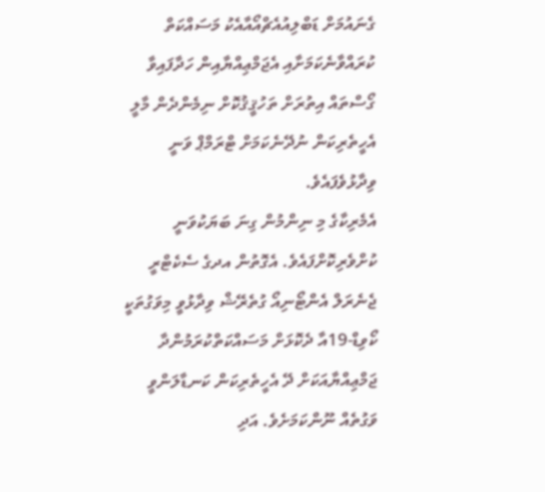ގެނައުމަށް ޑަބްލިއުއެޗްއޯއާއެކު މަސައްކަތް ކުރައްވާނެކަމަށާއި އެޖަމްޢިއްޔާއިން ހަދާފައިވާ ގޯސްތައް އިތުރަށް ތަހުޤީޤުކޮށް ނިމެންދެން މާލީ އެހީތެރިކަން ނުދޭނެކަމަށް ޓްރަމްޕް ވަނީ ވިދާޅުވެފައެވެ.
އެމެރިކާގެ މި ނިންމުން ގިނަ ބަޔަކުވަނީ ކުށްވެރިކޮށްފައެވެ. އެގޮތުން އދގެ ސެކެޓްރީ ޖެނެރަލް އެންޓޯނިއޯ ގުތެރޭޝް ވިދާޅުވީ މިވަގުތަކީ ކޯވިޑް-19އާ ދެކޮޅަށް މަސައްކަތްކުރަމުންދާ ޖަމްޢިއްޔާއަކަށް ދޭ އެހީތެރިކަން ކަނޑާލަންވީ ވަގުތެއް ނޫންކަމަށެވެ. އަދި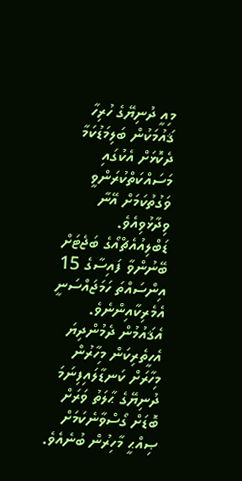މިއީ ދުނިޔޭގެ ހުރިހާ ޤައުމަކުން ބަލިމަޑުކަމާ ދެކޮޅަށް އެކުގައި މަސައްކަތްކުރަންވީ ވަގުތުކަމަށް އޭނާ ވިދާޅުވިއެވެ.
ޑަބްލިއުއެޗްއޯގެ ބަޖެޓަށް ބޭނުންވާ ފައިސާގެ 15 އިންސައްތަ ހަމަޖައްސަނީ އެމެރިކާއިންނެވެ. އެޤައުމުން ދެމުންދިޔަ އެހީތެރިކަން މިހާރުން މިހާރަށް ކަނޑާލައިފިނަމަ ދުނިޔޭގެ ޙާލަތު ވަރަށް ބޮޑަށް ގޯސްވާނެކަމަށް ޞިއްޙީ މާހިރުން ބުނެއެވެ.